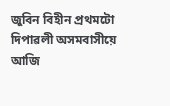জুবিন বিহীন প্ৰথমটো দিপাৱলী অসমবাসীয়ে আজি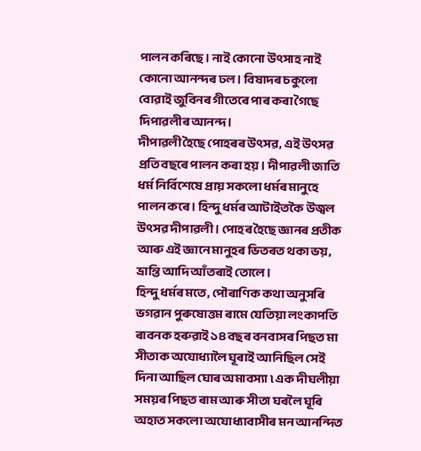পালন কৰিছে। নাই কোনো উৎসাহ নাই কোনো আনন্দৰ ঢল। বিষাদৰ চকুলো বোৱাই জুবিনৰ গীতেৰে পাৰ কৰা গৈছে দিপাৱলীৰ আনন্দ।
দীপাৱলী হৈছে পোহৰৰ উৎসৱ, এই উৎসৱ প্ৰতি বছৰে পালন কৰা হয়। দীপাৱলী জাতি ধৰ্ম নিৰ্বিশেষে প্ৰায় সকলো ধৰ্মৰ মানুহে পালন কৰে । হিন্দু ধর্মৰ আটাইতকৈ উজ্বল উৎসৱ দীপাৱলী । পোহৰ হৈছে জ্ঞানৰ প্ৰতীক আৰু এই জ্ঞানে মানুহৰ ভিতৰত থকা ভয়, ভ্ৰান্তি আদি আঁতৰাই তোলে ।
হিন্দু ধর্মৰ মতে, পৌৰাণিক কথা অনুসৰি ভগৱান পুৰুষোত্তম ৰামে যেতিয়া লংকাপতি ৰাবনক হৰুৱাই ১৪ বছৰ বনবাসৰ পিছত মা সীতাক অযোধ্যালৈ ঘূৰাই আনিছিল সেই দিনা আছিল ঘোৰ অমাবস্যা ৷ এক দীঘলীয়া সময়ৰ পিছত ৰাম আৰু সীতা ঘৰলৈ ঘূৰি অহাত সকলো অযোধ্যাবাসীৰ মন আনন্দিত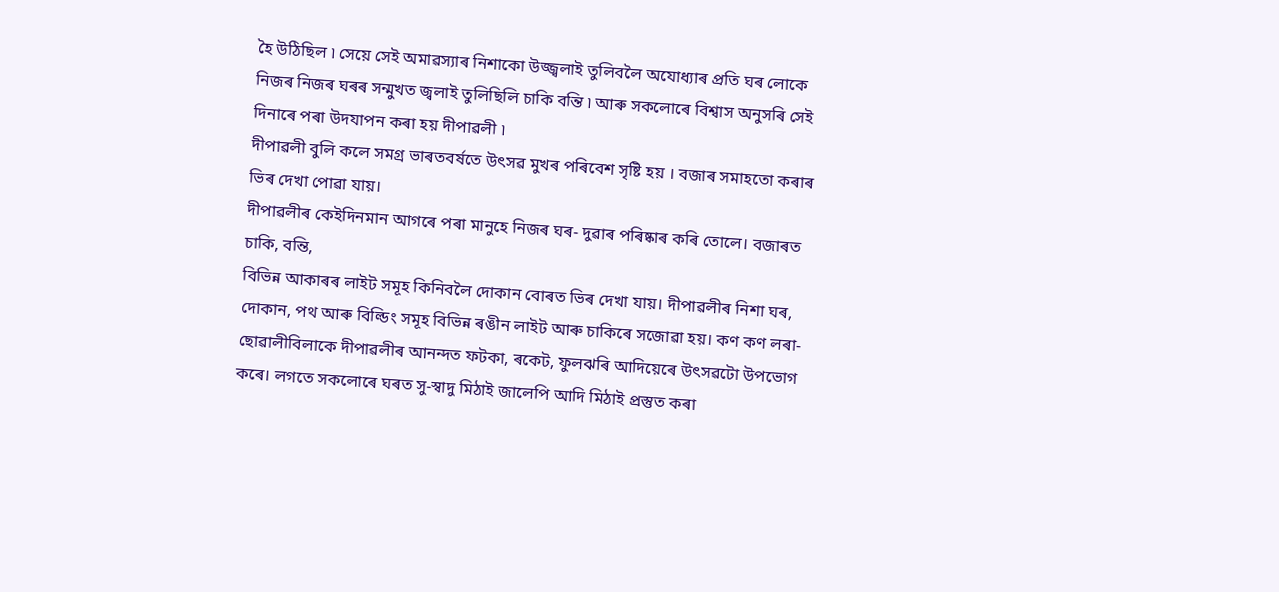হৈ উঠিছিল ৷ সেয়ে সেই অমাৱস্যাৰ নিশাকো উজ্জ্বলাই তুলিবলৈ অযোধ্যাৰ প্রতি ঘৰ লোকে নিজৰ নিজৰ ঘৰৰ সন্মুখত জ্বলাই তুলিছিলি চাকি বন্তি ৷ আৰু সকলোৰে বিশ্বাস অনুসৰি সেই দিনাৰে পৰা উদযাপন কৰা হয় দীপাৱলী ৷
দীপাৱলী বুলি কলে সমগ্ৰ ভাৰতবৰ্ষতে উৎসৱ মুখৰ পৰিবেশ সৃষ্টি হয় । বজাৰ সমাহতো কৰাৰ ভিৰ দেখা পোৱা যায়।
দীপাৱলীৰ কেইদিনমান আগৰে পৰা মানুহে নিজৰ ঘৰ- দুৱাৰ পৰিষ্কাৰ কৰি তোলে। বজাৰত চাকি, বন্তি,
বিভিন্ন আকাৰৰ লাইট সমূহ কিনিবলৈ দোকান বোৰত ভিৰ দেখা যায়। দীপাৱলীৰ নিশা ঘৰ, দোকান, পথ আৰু বিল্ডিং সমূহ বিভিন্ন ৰঙীন লাইট আৰু চাকিৰে সজোৱা হয়। কণ কণ লৰা-ছোৱালীবিলাকে দীপাৱলীৰ আনন্দত ফটকা, ৰকেট, ফুলঝৰি আদিয়েৰে উৎসৱটো উপভোগ কৰে। লগতে সকলোৰে ঘৰত সু-স্বাদু মিঠাই জালেপি আদি মিঠাই প্রস্তুত কৰা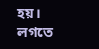হয়। লগতে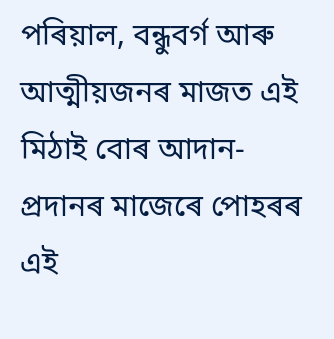পৰিয়াল, বন্ধুবৰ্গ আৰু আত্মীয়জনৰ মাজত এই মিঠাই বোৰ আদান-প্ৰদানৰ মাজেৰে পোহৰৰ এই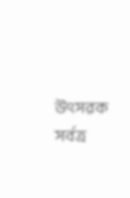উৎসৱক সৰ্বত্ৰ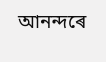আনন্দৰে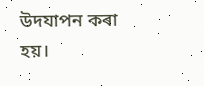উদযাপন কৰা হয়।